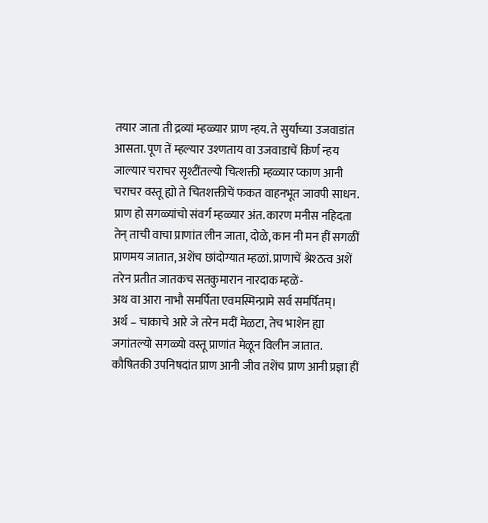तयार जाता ती द्रव्यां म्हळ्यार प्राण न्हय. ते सुर्याच्या उजवाडांत आसता. पूण तें म्हल्यार उश्णताय वा उजवाडाचें किर्ण न्हय जाल्यार चराचर सृश्टींतल्यो चित्शक्ती म्हळ्यार प्काण आनी चराचर वस्तू ह्यो ते चितशक्तीचें फकत वाहनभूत जावपी साधन.
प्राण हो सगळ्यांचो संवर्ग म्हळ्यार अंत. कारण मनीस नहिदता तेन् ताची वाचा प्राणांत लीन जाता, दोळे, कान नी मन हीं सगळीं प्राणमय जातात, अशेंच छांदोग्यात म्हळां. प्राणाचें श्रेश्ठत्व अशें तरेन प्रतीत जातकच सतकुमारान नारदाक म्हळें-
अथ वा आरा नाभौ समर्पिता एवमस्मिन्प्रामे सर्व समर्पितम्।
अर्थ – चाकाचे आरे जे तरेन मदीं मेळटा, तेच भाशेन ह्या जगांतल्यो सगळ्यो वस्तू प्राणांत मेळून विलीन जातात.
कौषितकी उपनिषदांत प्राण आनी जीव तशेंच प्राण आनी प्रज्ञा हीं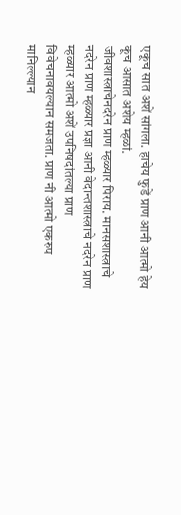एकूच सात अशें सांगला. हाचेय फुडें प्राण आनी आत्मो हेय कूच आसात अशेय म्हळां.
जीवशास्त्राचेनदरेन प्राण म्हळ्यार पिराय. मानसशास्त्राचे नदरेन प्राण म्हळ्यार प्रज्ञा आनी वेदान्तशास्त्राचे नदरेन प्राण म्हळ्यार आत्मो अशें उपनिषदांतल्या प्राण विवेचनावयल्यान समजता. प्राण नी आत्मो एकरुप मानिल्ल्यान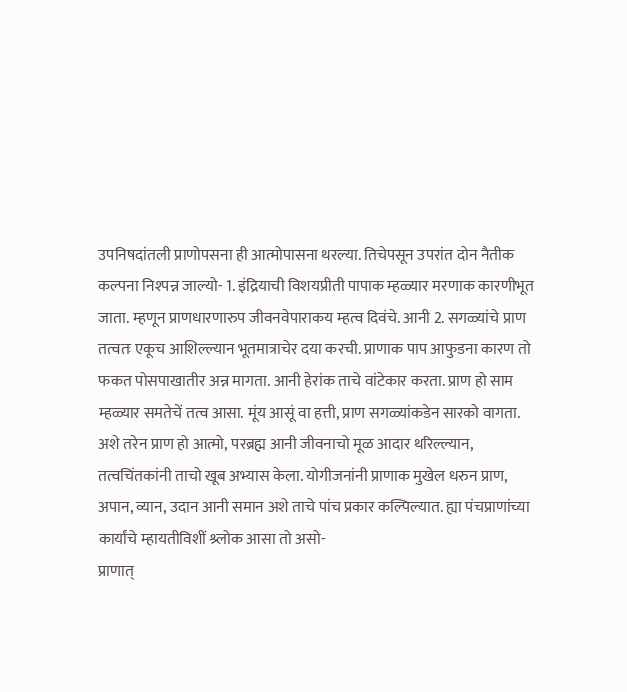उपनिषदांतली प्राणोपसना ही आत्मोपासना थरल्या. तिचेपसून उपरांत दोन नैतीक कल्पना निश्पन्न जाल्यो- 1. इंद्रियाची विशयप्रीती पापाक म्हळ्यार मरणाक कारणीभूत जाता. म्हणून प्राणधारणारुप जीवनवेपाराकय म्हत्व दिवंचे. आनी 2. सगळ्यांचे प्राण तत्वतः एकूच आशिल्ल्यान भूतमात्राचेर दया करची. प्राणाक पाप आफुडना कारण तो फकत पोसपाखातीर अन्न मागता. आनी हेरांक ताचे वांटेकार करता. प्राण हो साम म्हळ्यार समतेचें तत्व आसा. मूंय आसूं वा हत्ती, प्राण सगळ्यांकडेन सारको वागता. अशे तरेन प्राण हो आत्मो, परब्रह्म आनी जीवनाचो मूळ आदार थरिल्ल्यान, तत्वचिंतकांनी ताचो खूब अभ्यास केला. योगीजनांनी प्राणाक मुखेल धरुन प्राण, अपान, व्यान, उदान आनी समान अशे ताचे पांच प्रकार कल्पिल्यात. ह्या पंचप्राणांच्या कार्यांचे म्हायतीविशीं श्र्लोक आसा तो असो-
प्राणात्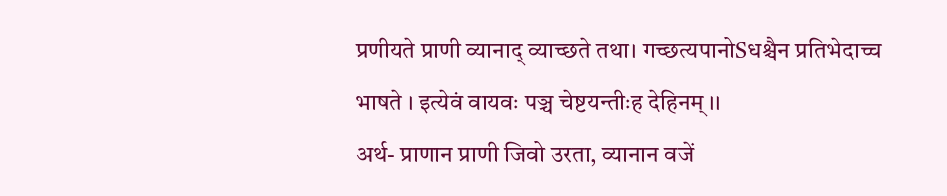प्रणीयते प्राणी व्यानाद् व्याच्छते तथा। गच्छत्यपानोSधश्चैन प्रतिभेदाच्च भाषते । इत्येवं वायवः पञ्च चेष्टयन्तीःह देहिनम् ।।
अर्थ- प्राणान प्राणी जिवो उरता, व्यानान वजें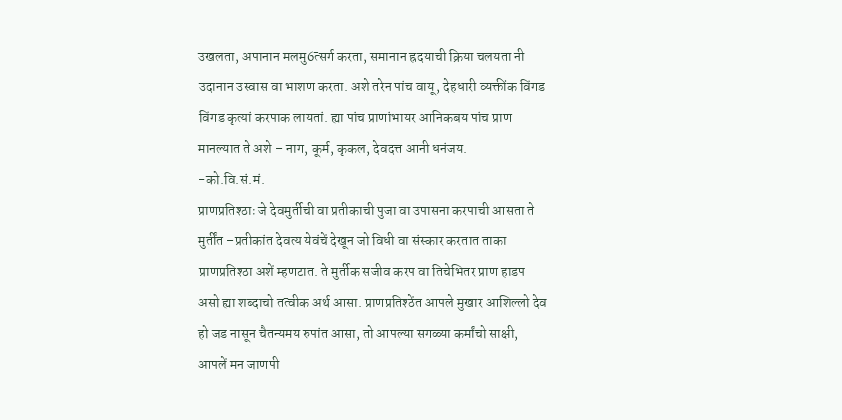उखलता, अपानान मलमु6त्सर्ग करता, समानान ह्रदयाची क्रिया चलयता नी उदानान उस्वास वा भाशण करता. अशे तरेन पांच वायू, देहधारी व्यक्तींक विंगड विंगड कृत्यां करपाक लायतां. ह्या पांच प्राणांभायर आनिकबय पांच प्राण मानल्यात ते अशे – नाग, कूर्म, कृकल, देवदत्त आनी धनंजय.
-को.वि.सं.मं.
प्राणप्रतिश्ठाः जे देवमुर्तीची वा प्रतीकाची पुजा वा उपासना करपाची आसता ते मुर्तींत –प्रतीकांत देवत्य येवंचें देखून जो विधी वा संस्कार करतात ताका प्राणप्रतिश्ठा अशें म्हणटात. ते मुर्तीक सजीव करप वा तिचेभितर प्राण हाडप असो ह्या शब्दाचो तत्वीक अर्थ आसा. प्राणप्रतिश्ठेंत आपले मुखार आशिल्लो देव हो जड नासून चैतन्यमय रुपांत आसा, तो आपल्या सगळ्या कर्मांचो साक्षी, आपलें मन जाणपी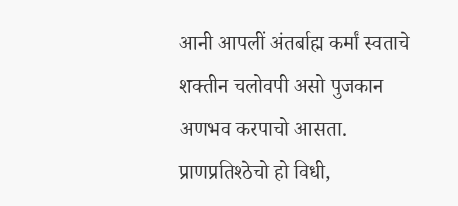आनी आपलीं अंतर्बाह्म कर्मां स्वताचे शक्तीन चलोवपी असो पुजकान अणभव करपाचो आसता.
प्राणप्रतिश्ठेचो हो विधी,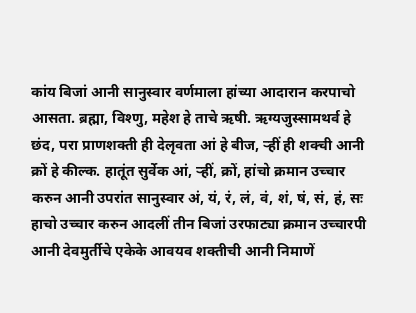कांय बिजां आनी सानुस्वार वर्णमाला हांच्या आदारान करपाचो आसता. ब्रह्मा, विश्णु, महेश हे ताचे ऋषी. ऋग्यजुस्सामथर्व हे छंद, परा प्राणशक्ती ही देलृवता आं हे बीज, ऱ्हीं ही शक्ची आनी क्रों हे कील्क. हातूंत सुर्वेक आं, ऱ्हीं, क्रों, हांचो क्रमान उच्चार करुन आनी उपरांत सानुस्वार अं, यं, रं, लं, वं, शं, षं, सं, हं, सः हाचो उच्चार करुन आदलीं तीन बिजां उरफाट्या क्रमान उच्चारपी आनी देवमुर्तीचे एकेके आवयव शक्तीची आनी निमाणें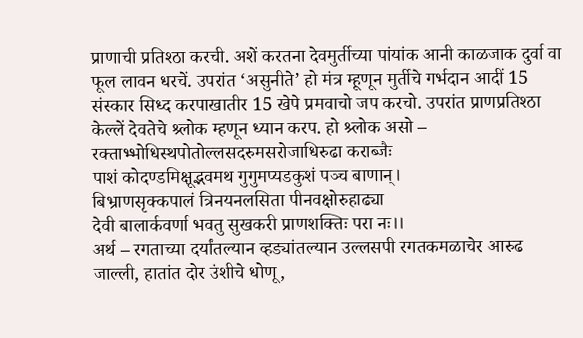प्राणाची प्रतिश्ठा करची. अशें करतना देवमुर्तीच्या पांयांक आनी काळजाक दुर्वा वा फूल लावन धरचें. उपरांत ‘असुनीते’ हो मंत्र म्हूणून मुर्तीचे गर्भदान आदीं 15 संस्कार सिध्द करपाखातीर 15 खेपे प्रमवाचो जप करचो. उपरांत प्राणप्रतिश्ठा केल्लें देवतेचे श्र्लोक म्हणून ध्यान करप. हो श्र्लोक असो –
रक्ताभ्भोधिस्थपोतोल्लसदरुमसरोजाधिरुढा कराब्जैः
पाशं कोदण्डमिक्षूद्भवमथ गुगुमप्यडकुशं पञ्च बाणान्।
बिभ्राणसृक्कपालं त्रिनयनलसिता पीनवक्षोरुहाढ्या
देवी बालार्कवर्णा भवतु सुखकरी प्राणशक्तिः परा नः।।
अर्थ – रगताच्या दर्यांतल्यान व्हड्यांतल्यान उल्लसपी रगतकमळाचेर आरुढ जाल्ली, हातांत दोर उंशीचे धोणू,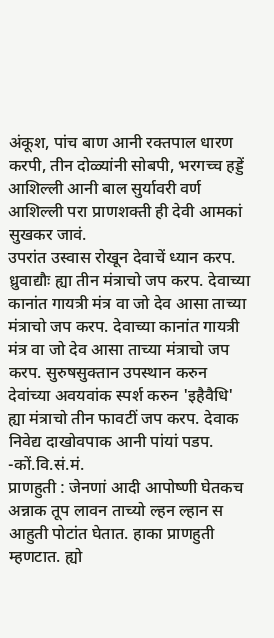अंकूश, पांच बाण आनी रक्तपाल धारण करपी, तीन दोळ्यांनी सोबपी, भरगच्च हड्डें आशिल्ली आनी बाल सुर्यावरी वर्ण आशिल्ली परा प्राणशक्ती ही देवी आमकां सुखकर जावं.
उपरांत उस्वास रोखून देवाचें ध्यान करप. ध्रुवाद्यौः ह्या तीन मंत्राचो जप करप. देवाच्या कानांत गायत्री मंत्र वा जो देव आसा ताच्या मंत्राचो जप करप. देवाच्या कानांत गायत्री मंत्र वा जो देव आसा ताच्या मंत्राचो जप करप. सुरुषसुक्तान उपस्थान करुन देवांच्या अवयवांक स्पर्श करुन 'इहैवैधि' ह्या मंत्राचो तीन फावटीं जप करप. देवाक निवेद्य दाखोवपाक आनी पांयां पडप.
-कों.वि.सं.मं.
प्राणहुती : जेनणां आदी आपोष्णी घेतकच अन्नाक तूप लावन ताच्यो ल्हन ल्हान स आहुती पोटांत घेतात. हाका प्राणहुती म्हणटात. ह्यो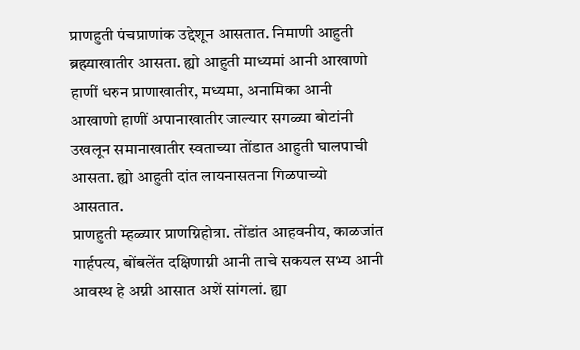प्राणहुती पंचप्राणांक उद्देशून आसतात. निमाणी आहुती ब्रह्म्याखातीर आसता. ह्यो आहुती माध्यमां आनी आखाणो हाणीं धरुन प्राणाखातीर, मध्यमा, अनामिका आनी आखाणो हाणीं अपानाखातीर जाल्यार सगळ्या बोटांनी उखलून समानाखातीर स्वताच्या तोंडात आहुती घालपाची आसता. ह्यो आहुती दांत लायनासतना गिळपाच्यो आसतात.
प्राणहुती म्हळ्यार प्राणग्निहोत्रा. तोंडांत आहवनीय, काळजांत गार्हपत्य, बोंबलेंत दक्षिणाग्नी आनी ताचे सकयल सभ्य आनी आवस्थ हे अग्नी आसात अशें सांगलां. ह्या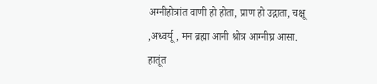अग्नीहोत्रांत वाणी हो होता, प्राण हो उद्गाता, चक्षू ,अध्वर्यू, मन ब्रह्मा आनी श्रोत्र आग्नीघ्र आसा. हातूंत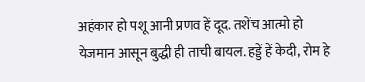अहंकार हो पशू आनी प्रणव हें दूद. तशेंच आत्मो हो येजमान आसून बुद्धी ही ताची बायल. हड्डें हें केदी, रोम हे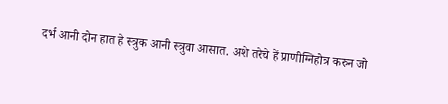दर्भ आनी दोन हात हे स्त्रुक आनी स्त्रुवा आसात. अशे तरेचे हें प्राणीग्निहोत्र करुन जो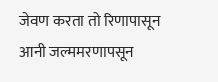जेवण करता तो रिणापासून आनी जल्ममरणापसून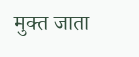मुक्त जाता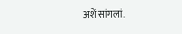अशें सांगलां.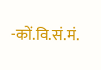-कों.वि.सं.मं.